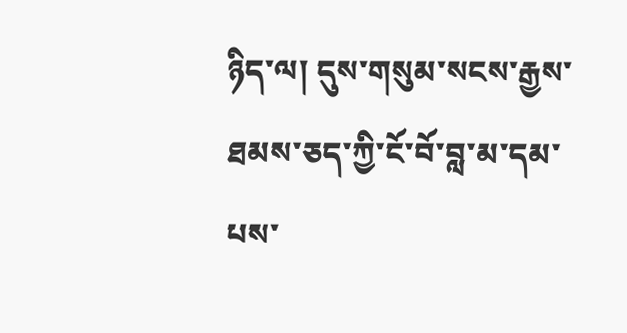ཉིད་ལ། དུས་གསུམ་སངས་རྒྱས་ཐམས་ཅད་ཀྱི་ངོ་བོ་བླ་མ་དམ་པས་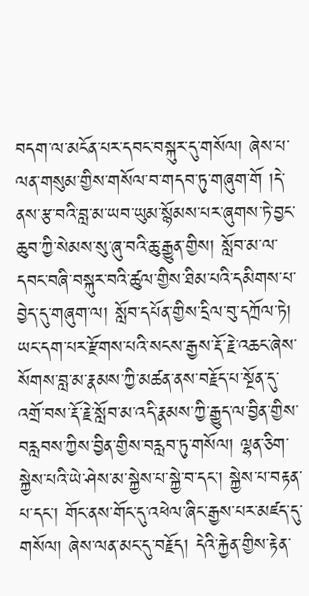བདག་ལ་མངོན་པར་དབང་བསྐུར་དུ་གསོལ། ཞེས་པ་ལན་གསུམ་གྱིས་གསོལ་བ་གདབ་ཏུ་གཞུག་གོ །དེ་ནས་རྩ་བའི་བླ་མ་ཡབ་ཡུམ་སྙོམས་པར་ཞུགས་ཏེ་བྱང་ཆུབ་ཀྱི་སེམས་སུ་ཞུ་བའི་ཆུ་རྒྱུན་གྱིས། སློབ་མ་ལ་དབང་བཞི་བསྐུར་བའི་ཚུལ་གྱིས་ཐིམ་པའི་དམིགས་པ་བྱེད་དུ་གཞུག་ལ། སློབ་དཔོན་གྱིས་དྲིལ་བུ་དཀྲོལ་ཏེ། ཡང་དག་པར་རྫོགས་པའི་སངས་རྒྱས་རྡོ་རྗེ་འཆང་ཞེས་སོགས་བླ་མ་རྣམས་ཀྱི་མཚན་ནས་བརྗོད་པ་སྔོན་དུ་འགྲོ་བས་རྡོ་རྗེ་སློབ་མ་འདི་རྣམས་ཀྱི་རྒྱུད་ལ་བྱིན་གྱིས་བརླབས་ཀྱིས་བྱིན་གྱིས་བརླབ་ཏུ་གསོལ། ལྷན་ཅིག་སྐྱེས་པའི་ཡེ་ཤེས་མ་སྐྱེས་པ་སྐྱེ་བ་དང་། སྐྱེས་པ་བརྟན་པ་དང་། གོང་ནས་གོང་དུ་འཕེལ་ཞིང་རྒྱས་པར་མཛད་དུ་གསོལ། ཞེས་ལན་མང་དུ་བརྗོད། དེའི་རྐྱེན་གྱིས་རྟེན་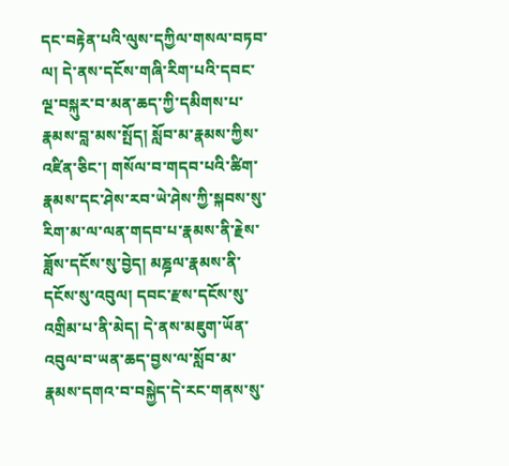དང་བརྟེན་པའི་ལུས་དཀྱིལ་གསལ་བཏབ་ལ། དེ་ནས་དངོས་གཞི་རིག་པའི་དབང་ལྔ་བསྐུར་བ་མན་ཆད་ཀྱི་དམིགས་པ་རྣམས་བླ་མས་སྤོད། སློབ་མ་རྣམས་ཀྱིས་འཛིན་ཅིང་། གསོལ་བ་གདབ་པའི་ཚིག་རྣམས་དང་ཤེས་རབ་ཡེ་ཤེས་ཀྱི་སྐབས་སུ་རིག་མ་ལ་ལན་གདབ་པ་རྣམས་ནི་རྗེས་ཟློས་དངོས་སུ་བྱེད། མཎྜལ་རྣམས་ནི་དངོས་སུ་འབུལ། དབང་རྫས་དངོས་སུ་འགྲིམ་པ་ནི་མེད། དེ་ནས་མཇུག་ཡོན་འབུལ་བ་ཡན་ཆད་བྱས་ལ་སློབ་མ་རྣམས་དགའ་བ་བསྐྱེད་དེ་རང་གནས་སུ་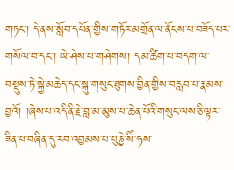གཏང་། དེ་ནས་སློབ་དཔོན་གྱིས་གཏོར་མགྲོན་ལ་ནོངས་པ་བཟོད་པར་གསོལ་བ་དང་། ཡེ་ཤེས་པ་གཤེགས། དམ་ཚིག་པ་བདག་ལ་བསྡུས་ཏེ་སྐྱེ་མཆེད་དང་སྐུ་གསུང་ཐུགས་བྱིན་གྱིས་བརླབ་པ་རྣམས་བྱའོ། །ཞེས་པ་འདི་ནི་རྗེ་བླ་མ་མུས་པ་ཆེན་པོའི་གསུང་ལས་ཅི་ལྟར་ཟིན་པ་བཞིན་དུ་རབ་འབྱམས་པ་པུཎྱེ་སིཾ་ཧས་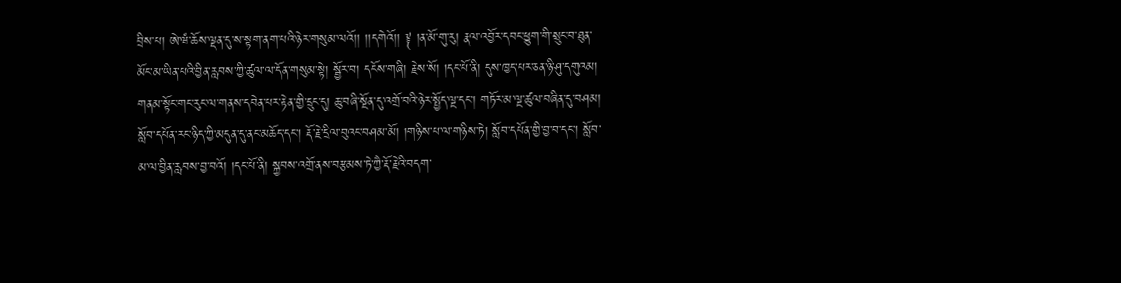བྲིས་པ། ཨེ་ཝཾ་ཆོས་ལྡན་དུ་ས་སྟག་ནག་པའི་ཉེར་གསུམ་ལའོ།། །།དགེའོ།། ༈ །ན་མོ་གུ་རུ། རྣལ་འབྱོར་དབང་ཕྱུག་གི་སྲུང་བ་ཐུན་མོང་མ་ཡིན་པའི་བྱིན་རླབས་ཀྱི་ཚུལ་ལ་དོན་གསུམ་སྟེ། སྦྱོར་བ། དངོས་གཞི། རྗེས་སོ། །དང་པོ་ནི། དུས་ཁྱད་པར་ཅན་ཉི་ཤུ་དགུའམ། གནམ་སྟོང་གང་རུང་ལ་གནས་དབེན་པར་རྟེན་གྱི་དྲུང་དུ། ཆུ་བཞི་སྔོན་དུ་འགྲོ་བའི་ཉེར་སྤྱོད་ལྔ་དང་། གཏོར་མ་ལྔ་ཚུལ་བཞིན་དུ་བཤམ། སློབ་དཔོན་རང་ཉིད་ཀྱི་མདུན་དུ་ནང་མཆོད་དང་། རྡོ་རྗེ་དྲིལ་བུའང་བཤམ་མོ། །གཉིས་པ་ལ་གཉིས་ཏེ། སློབ་དཔོན་གྱི་བྱ་བ་དང་། སློབ་མ་ལ་བྱིན་རླབས་བྱ་བའོ། །དང་པོ་ནི། སྐྱབས་འགྲོ་ནས་བརྩམས་ཏེ་ཀྱཻ་རྡོ་རྗེའི་བདག་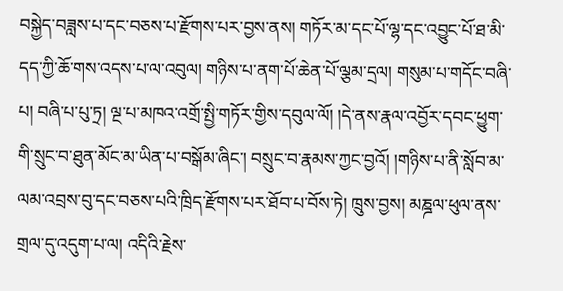བསྐྱེད་བཟླས་པ་དང་བཅས་པ་རྫོགས་པར་བྱས་ནས། གཏོར་མ་དང་པོ་ལྷ་དང་འབྱུང་པོ་ཐ་མི་དད་ཀྱི་ཆོ་གས་འདས་པ་ལ་འབུལ། གཉིས་པ་ནག་པོ་ཆེན་པོ་ལྕམ་དྲལ། གསུམ་པ་གདོང་བཞི་པ། བཞི་པ་པུ་ཏྲ། ལྔ་པ་མཁའ་འགྲོ་སྤྱི་གཏོར་གྱིས་དབུལ་ལོ། །དེ་ནས་རྣལ་འབྱོར་དབང་ཕྱུག་གི་སྲུང་བ་ཐུན་མོང་མ་ཡིན་པ་བསྒོམ་ཞིང་། བསྲུང་བ་རྣམས་ཀྱང་བྱའོ། །གཉིས་པ་ནི་སློབ་མ་ལམ་འབྲས་བུ་དང་བཅས་པའི་ཁྲིད་རྫོགས་པར་ཐོབ་པ་བོས་ཏེ། ཁྲུས་བྱས། མཎྜལ་ཕུལ་ནས་གྲལ་དུ་འདུག་པ་ལ། འདིའི་རྗེས་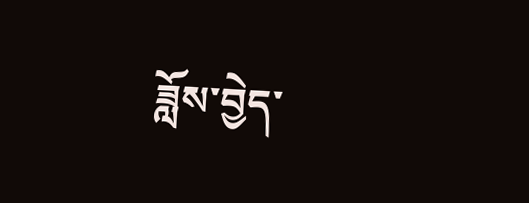ཟློས་བྱེད་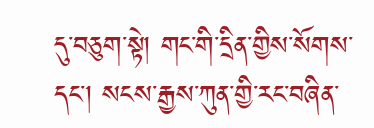དུ་བཅུག་སྟེ། གང་གི་དྲིན་གྱིས་སོགས་དང་། སངས་རྒྱས་ཀུན་གྱི་རང་བཞིན་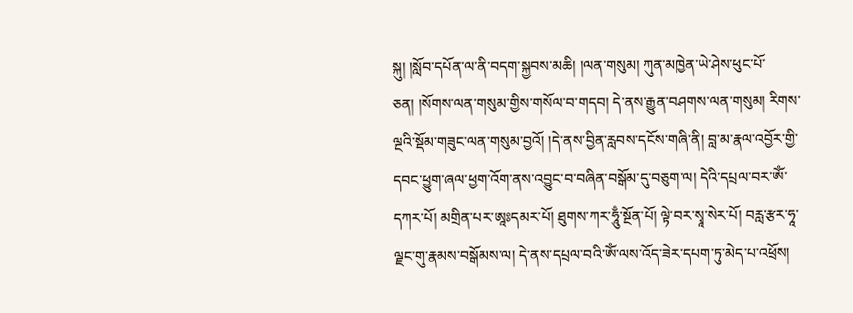སྐུ། །སློབ་དཔོན་ལ་ནི་བདག་སྐྱབས་མཆི། །ལན་གསུམ། ཀུན་མཁྱེན་ཡེ་ཤེས་ཕུང་པོ་ཅན། །སོགས་ལན་གསུམ་གྱིས་གསོལ་བ་གདབ། དེ་ནས་རྒྱུན་བཤགས་ལན་གསུམ། རིགས་ལྔའི་སྡོམ་གཟུང་ལན་གསུམ་བྱའོ། །དེ་ནས་བྱིན་རླབས་དངོས་གཞི་ནི། བླ་མ་རྣལ་འབྱོར་གྱི་དབང་ཕྱུག་ཞལ་ཕྱག་འོག་ནས་འབྱུང་བ་བཞིན་བསྒོམ་དུ་བཅུག་ལ། དེའི་དཔྲལ་བར་ཨོཾ་དཀར་པོ། མགྲིན་པར་ཨཱཿདམར་པོ། ཐུགས་ཀར་ཧཱུྃ་སྔོན་པོ། ལྟེ་བར་སྭཱ་སེར་པོ། བརླ་རྩར་ཧཱ་ལྗང་གུ་རྣམས་བསྒོམས་ལ། དེ་ནས་དཔྲལ་བའི་ཨོཾ་ལས་འོད་ཟེར་དཔག་ཏུ་མེད་པ་འཕྲོས།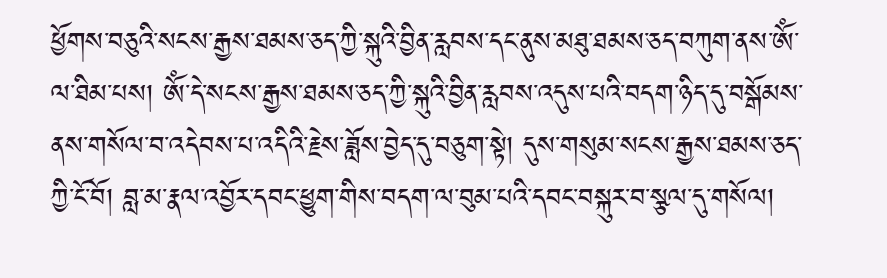ཕྱོགས་བཅུའི་སངས་རྒྱས་ཐམས་ཅད་ཀྱི་སྐུའི་བྱིན་རླབས་དང་ནུས་མཐུ་ཐམས་ཅད་བཀུག་ནས་ཨོཾ་ལ་ཐིམ་པས། ཨོཾ་དེ་སངས་རྒྱས་ཐམས་ཅད་ཀྱི་སྐུའི་བྱིན་རླབས་འདུས་པའི་བདག་ཉིད་དུ་བསྒོམས་ནས་གསོལ་བ་འདེབས་པ་འདིའི་རྗེས་ཟློས་བྱེད་དུ་བཅུག་སྟེ། དུས་གསུམ་སངས་རྒྱས་ཐམས་ཅད་ཀྱི་ངོ་བོ། བླ་མ་རྣལ་འབྱོར་དབང་ཕྱུག་གིས་བདག་ལ་བུམ་པའི་དབང་བསྐུར་བ་སྩལ་དུ་གསོལ།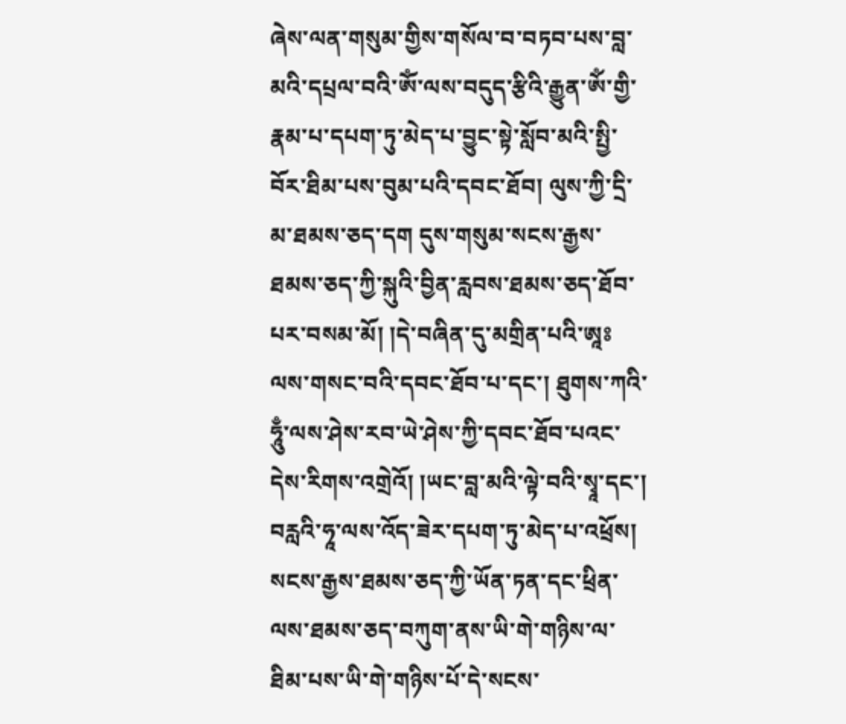ཞེས་ལན་གསུམ་གྱིས་གསོལ་བ་བཏབ་པས་བླ་མའི་དཔྲལ་བའི་ཨོཾ་ལས་བདུད་རྩིའི་རྒྱུན་ཨོཾ་གྱི་རྣམ་པ་དཔག་ཏུ་མེད་པ་བྱུང་སྟེ་སློབ་མའི་སྤྱི་བོར་ཐིམ་པས་བུམ་པའི་དབང་ཐོབ། ལུས་ཀྱི་དྲི་མ་ཐམས་ཅད་དག དུས་གསུམ་སངས་རྒྱས་ཐམས་ཅད་ཀྱི་སྐུའི་བྱིན་རླབས་ཐམས་ཅད་ཐོབ་པར་བསམ་མོ། །དེ་བཞིན་དུ་མགྲིན་པའི་ཨཱཿལས་གསང་བའི་དབང་ཐོབ་པ་དང་། ཐུགས་ཀའི་ཧཱུྃ་ལས་ཤེས་རབ་ཡེ་ཤེས་ཀྱི་དབང་ཐོབ་པའང་དེས་རིགས་འགྲེའོ། །ཡང་བླ་མའི་ལྟེ་བའི་སྭཱ་དང་། བརླའི་ཧཱ་ལས་འོད་ཟེར་དཔག་ཏུ་མེད་པ་འཕྲོས། སངས་རྒྱས་ཐམས་ཅད་ཀྱི་ཡོན་ཏན་དང་ཕྲིན་ལས་ཐམས་ཅད་བཀུག་ནས་ཡི་གེ་གཉིས་ལ་ཐིམ་པས་ཡི་གེ་གཉིས་པོ་དེ་སངས་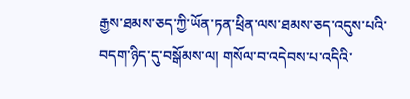རྒྱས་ཐམས་ཅད་ཀྱི་ཡོན་ཏན་ཕྲིན་ལས་ཐམས་ཅད་འདུས་པའི་བདག་ཉིད་དུ་བསྒོམས་ལ། གསོལ་བ་འདེབས་པ་འདིའི་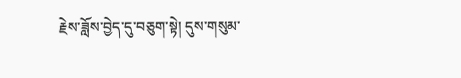རྗེས་ཟློས་བྱེད་དུ་བཅུག་སྟེ། དུས་གསུམ་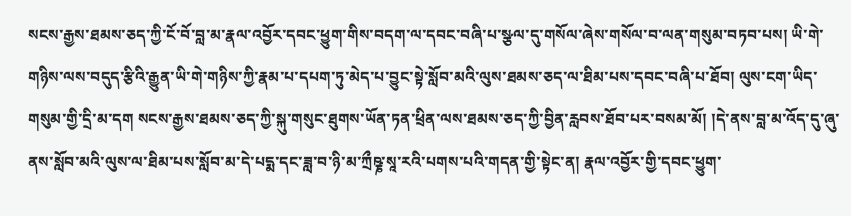སངས་རྒྱས་ཐམས་ཅད་ཀྱི་ངོ་བོ་བླ་མ་རྣལ་འབྱོར་དབང་ཕྱུག་གིས་བདག་ལ་དབང་བཞི་པ་སྩལ་དུ་གསོལ་ཞེས་གསོལ་བ་ལན་གསུམ་བཏབ་པས། ཡི་གེ་གཉིས་ལས་བདུད་རྩིའི་རྒྱུན་ཡི་གེ་གཉིས་ཀྱི་རྣམ་པ་དཔག་ཏུ་མེད་པ་བྱུང་སྟེ་སློབ་མའི་ལུས་ཐམས་ཅད་ལ་ཐིམ་པས་དབང་བཞི་པ་ཐོབ། ལུས་ངག་ཡིད་གསུམ་གྱི་དྲི་མ་དག སངས་རྒྱས་ཐམས་ཅད་ཀྱི་སྐུ་གསུང་ཐུགས་ཡོན་ཏན་ཕྲིན་ལས་ཐམས་ཅད་ཀྱི་བྱིན་རླབས་ཐོབ་པར་བསམ་མོ། །དེ་ནས་བླ་མ་འོད་དུ་ཞུ་ནས་སློབ་མའི་ལུས་ལ་ཐིམ་པས་སློབ་མ་དེ་པདྨ་དང་ཟླ་བ་ཉི་མ་ཀྲྀཥྞ་སཱ་རའི་པགས་པའི་གདན་གྱི་སྟེང་ན། རྣལ་འབྱོར་གྱི་དབང་ཕྱུག་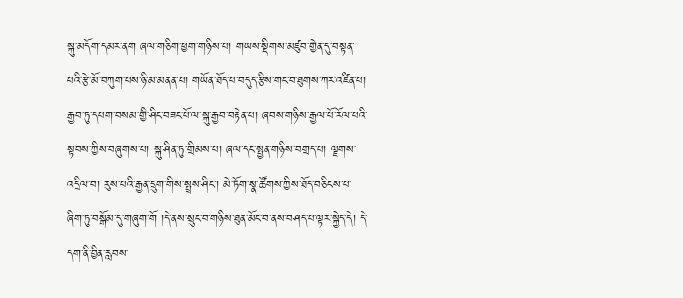སྐུ་མདོག་དམར་ནག ཞལ་གཅིག་ཕྱག་གཉིས་པ། གཡས་སྡིགས་མཛུབ་གྱེན་དུ་བསྟན་པའི་རྩེ་མོ་བཀུག་པས་ཉི་མ་མནན་པ། གཡོན་ཐོད་པ་བདུད་རྩིས་གང་བ་ཐུགས་ཀར་འཛིན་པ། རྒྱབ་ཏུ་དཔག་བསམ་གྱི་ཤིང་བཟང་པོ་ལ་སྐུ་རྒྱབ་བརྟེན་པ། ཞབས་གཉིས་རྒྱལ་པོ་རོལ་པའི་སྟབས་ཀྱིས་བཞུགས་པ། སྐུ་ཤིན་ཏུ་གྲིམས་པ། ཞལ་དང་སྤྱན་གཉིས་བགྲད་པ། ལྗགས་འདྲིལ་བ། རུས་པའི་རྒྱན་དྲུག་གིས་སྤྲས་ཤིང་། མེ་ཏོག་སྣ་ཚོགས་ཀྱིས་ཐོད་བཅིངས་པ་ཞིག་ཏུ་བསྒོམ་དུ་གཞུག་གོ །དེ་ནས་སྲུང་བ་གཉིས་ཐུན་མོང་བ་ནས་བཤད་པ་ལྟར་སྐྱེད་དེ། དེ་དག་ནི་བྱིན་རླབས་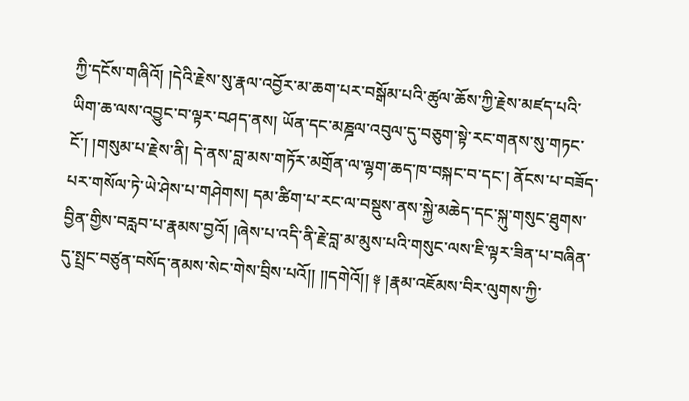ཀྱི་དངོས་གཞིའོ། །དེའི་རྗེས་སུ་རྣལ་འབྱོར་མ་ཆག་པར་བསྒོམ་པའི་ཚུལ་ཆོས་ཀྱི་རྗེས་མཛད་པའི་ཡིག་ཆ་ལས་འབྱུང་བ་ལྟར་བཤད་ནས། ཡོན་དང་མཎྜལ་འབུལ་དུ་བཅུག་སྟེ་རང་གནས་སུ་གཏང་ངོ་། །གསུམ་པ་རྗེས་ནི། དེ་ནས་བླ་མས་གཏོར་མགྲོན་ལ་ལྷག་ཆད་ཁ་བསྐང་བ་དང་། ནོངས་པ་བཟོད་པར་གསོལ་ཏེ་ཡེ་ཤེས་པ་གཤེགས། དམ་ཚིག་པ་རང་ལ་བསྡུས་ནས་སྐྱེ་མཆེད་དང་སྐུ་གསུང་ཐུགས་བྱིན་གྱིས་བརླབ་པ་རྣམས་བྱའོ། །ཞེས་པ་འདི་ནི་རྗེ་བླ་མ་མུས་པའི་གསུང་ལས་ཇི་ལྟར་ཟིན་པ་བཞིན་དུ་སྤྲང་བཙུན་བསོད་ནམས་སེང་གེས་བྲིས་པའོ།། །།དགེའོ།། ༈ །རྣམ་འཇོམས་བིར་ལུགས་ཀྱི་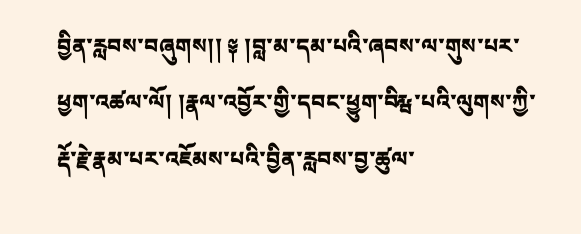བྱིན་རླབས་བཞུགས།། ༈ །བླ་མ་དམ་པའི་ཞབས་ལ་གུས་པར་ཕྱག་འཚལ་ལོ། །རྣལ་འབྱོར་གྱི་དབང་ཕྱུག་བིརྺ་པའི་ལུགས་ཀྱི་རྡོ་རྗེ་རྣམ་པར་འཇོམས་པའི་བྱིན་རླབས་བྱ་ཚུལ་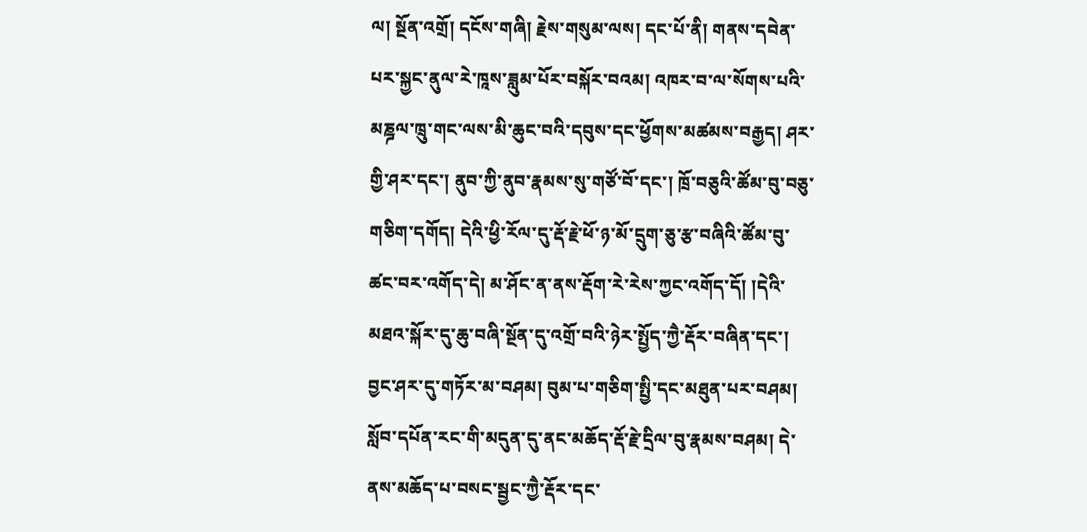ལ། སྔོན་འགྲོ། དངོས་གཞི། རྗེས་གསུམ་ལས། དང་པོ་ནི། གནས་དབེན་པར་སྐྱང་ནུལ་རེ་ཁཱས་ཟླུམ་པོར་བསྐོར་བའམ། འཁར་བ་ལ་སོགས་པའི་མཎྜལ་ཁྲུ་གང་ལས་མི་ཆུང་བའི་དབུས་དང་ཕྱོགས་མཚམས་བརྒྱད། ཤར་གྱི་ཤར་དང་། ནུབ་ཀྱི་ནུབ་རྣམས་སུ་གཙོ་བོ་དང་། ཁྲོ་བཅུའི་ཚོམ་བུ་བཅུ་གཅིག་དགོད། དེའི་ཕྱི་རོལ་དུ་རྡོ་རྗེ་ཕོ་ཉ་མོ་དྲུག་ཅུ་རྩ་བཞིའི་ཚོམ་བུ་ཚང་བར་འགོད་དེ། མ་ཤོང་ན་ནས་རྡོག་རེ་རེས་ཀྱང་འགོད་དོ། །དེའི་མཐའ་སྐོར་དུ་ཆུ་བཞི་སྔོན་དུ་འགྲོ་བའི་ཉེར་སྤྱོད་ཀྱཻ་རྡོར་བཞིན་དང་། བྱང་ཤར་དུ་གཏོར་མ་བཤམ། བུམ་པ་གཅིག་སྤྱི་དང་མཐུན་པར་བཤམ། སློབ་དཔོན་རང་གི་མདུན་དུ་ནང་མཆོད་རྡོ་རྗེ་དྲིལ་བུ་རྣམས་བཤམ། དེ་ནས་མཆོད་པ་བསང་སྦྱང་ཀྱཻ་རྡོར་དང་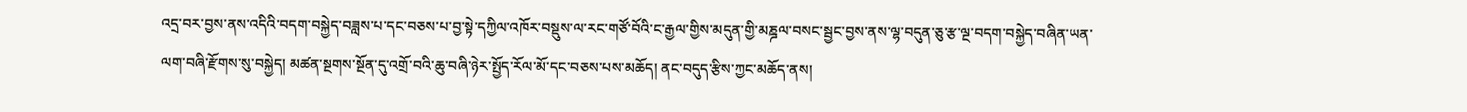འདྲ་བར་བྱས་ནས་འདིའི་བདག་བསྐྱེད་བཟླས་པ་དང་བཅས་པ་བྱ་སྟེ་དཀྱིལ་འཁོར་བསྡུས་ལ་རང་གཙོ་བོའི་ང་རྒྱལ་གྱིས་མདུན་གྱི་མཎྜལ་བསང་སྦྱང་བྱས་ནས་ལྷ་བདུན་ཅུ་རྩ་ལྔ་བདག་བསྐྱེད་བཞིན་ཡན་ལག་བཞི་རྫོགས་སུ་བསྐྱེད། མཚན་སྔགས་སྔོན་དུ་འགྲོ་བའི་ཆུ་བཞི་ཉེར་སྤྱོད་རོལ་མོ་དང་བཅས་པས་མཆོད། ནང་བདུད་རྩིས་ཀྱང་མཆོད་ནས།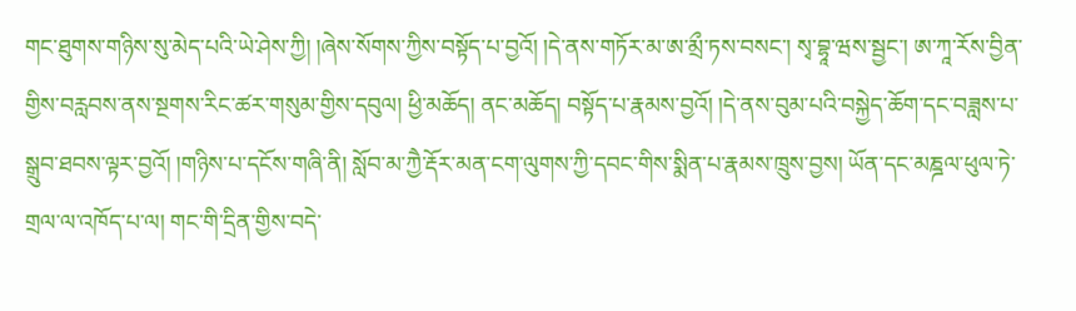གང་ཐུགས་གཉིས་སུ་མེད་པའི་ཡེ་ཤེས་ཀྱི། །ཞེས་སོགས་ཀྱིས་བསྟོད་པ་བྱའོ། །དེ་ནས་གཏོར་མ་ཨ་མྲྀ་ཏས་བསང་། སྭ་བྷཱ་ཝས་སྦྱང་། ཨ་ཀཱ་རོས་བྱིན་གྱིས་བརླབས་ནས་སྔགས་རིང་ཚར་གསུམ་གྱིས་དབུལ། ཕྱི་མཆོད། ནང་མཆོད། བསྟོད་པ་རྣམས་བྱའོ། །དེ་ནས་བུམ་པའི་བསྐྱེད་ཆོག་དང་བཟླས་པ་སྒྲུབ་ཐབས་ལྟར་བྱའོ། །གཉིས་པ་དངོས་གཞི་ནི། སློབ་མ་ཀྱཻ་རྡོར་མན་ངག་ལུགས་ཀྱི་དབང་གིས་སྨིན་པ་རྣམས་ཁྲུས་བྱས། ཡོན་དང་མཎྜལ་ཕུལ་ཏེ་གྲལ་ལ་འཁོད་པ་ལ། གང་གི་དྲིན་གྱིས་བདེ་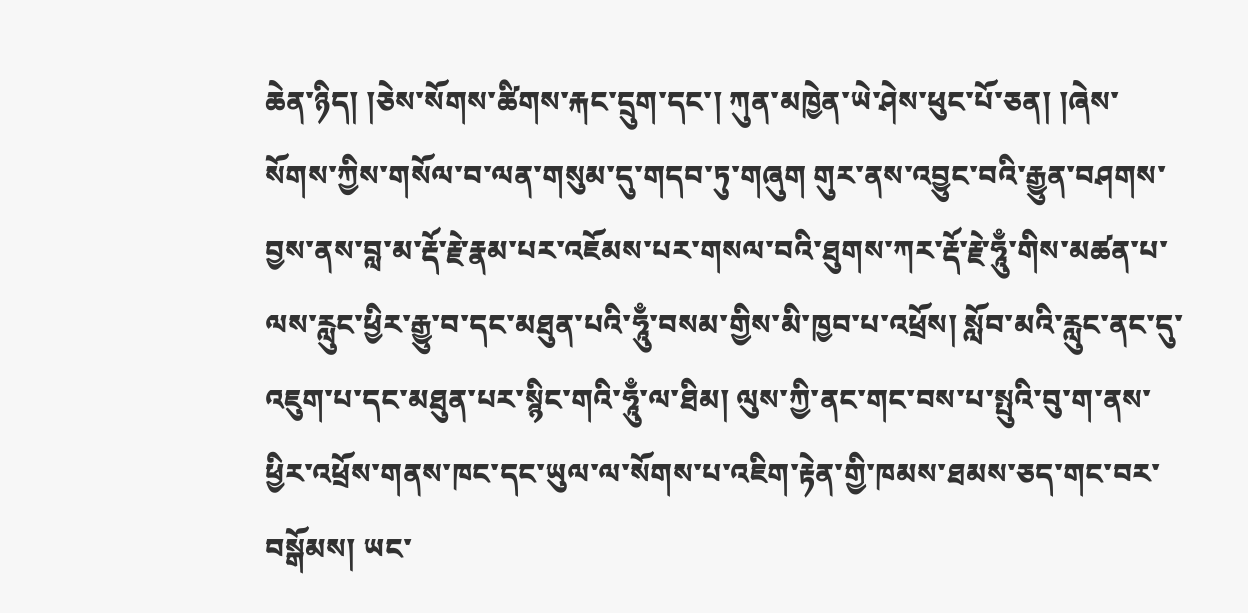ཆེན་ཉིད། །ཅེས་སོགས་ཚིགས་རྐང་དྲུག་དང་། ཀུན་མཁྱེན་ཡེ་ཤེས་ཕུང་པོ་ཅན། །ཞེས་སོགས་ཀྱིས་གསོལ་བ་ལན་གསུམ་དུ་གདབ་ཏུ་གཞུག གུར་ནས་འབྱུང་བའི་རྒྱུན་བཤགས་བྱས་ནས་བླ་མ་རྡོ་རྗེ་རྣམ་པར་འཇོམས་པར་གསལ་བའི་ཐུགས་ཀར་རྡོ་རྗེ་ཧཱུྃ་གིས་མཚན་པ་ལས་རླུང་ཕྱིར་རྒྱུ་བ་དང་མཐུན་པའི་ཧཱུྃ་བསམ་གྱིས་མི་ཁྱབ་པ་འཕྲོས། སློབ་མའི་རླུང་ནང་དུ་འཇུག་པ་དང་མཐུན་པར་སྙིང་གའི་ཧཱུྃ་ལ་ཐིམ། ལུས་ཀྱི་ནང་གང་བས་པ་སྤུའི་བུ་ག་ནས་ཕྱིར་འཕྲོས་གནས་ཁང་དང་ཡུལ་ལ་སོགས་པ་འཇིག་རྟེན་གྱི་ཁམས་ཐམས་ཅད་གང་བར་བསྒོམས། ཡང་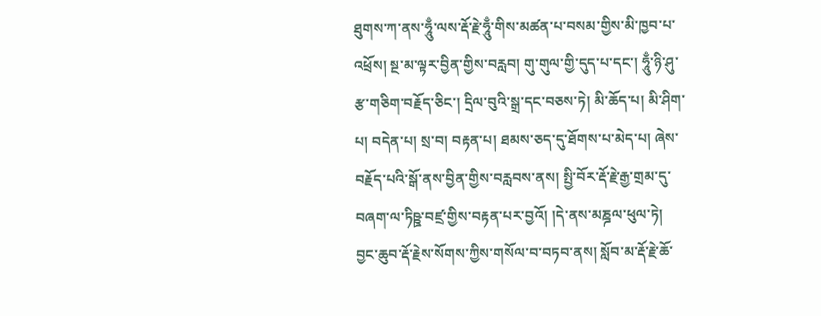ཐུགས་ཀ་ནས་ཧཱུྃ་ལས་རྡོ་རྗེ་ཧཱུྃ་གིས་མཚན་པ་བསམ་གྱིས་མི་ཁྱབ་པ་འཕྲོས། སྔ་མ་ལྟར་བྱིན་གྱིས་བརླབ། གུ་གུལ་གྱི་དུད་པ་དང་། ཧཱུྃ་ཉི་ཤུ་རྩ་གཅིག་བརྗོད་ཅིང་། དྲིལ་བུའི་སྒྲ་དང་བཅས་ཏེ། མི་ཆོད་པ། མི་ཤིག་པ། བདེན་པ། སྲ་བ། བརྟན་པ། ཐམས་ཅད་དུ་ཐོགས་པ་མེད་པ། ཞེས་བརྗོད་པའི་སྒོ་ནས་བྱིན་གྱིས་བརླབས་ནས། སྤྱི་བོར་རྡོ་རྗེ་རྒྱ་གྲམ་དུ་བཞག་ལ་ཏིཥྛ་བཛྲ་གྱིས་བརྟན་པར་བྱའོ། །དེ་ནས་མཎྜལ་ཕུལ་ཏེ། བྱང་ཆུབ་རྡོ་རྗེས་སོགས་ཀྱིས་གསོལ་བ་བཏབ་ནས། སློབ་མ་རྡོ་རྗེ་ཆོ་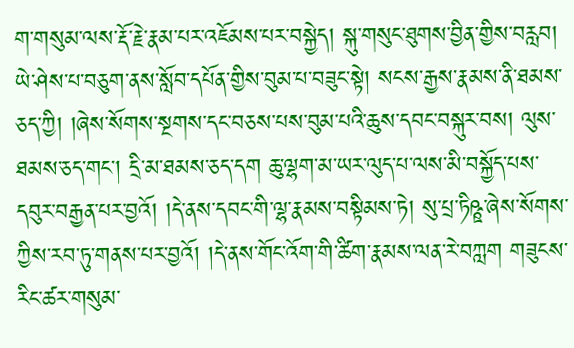ག་གསུམ་ལས་རྡོ་རྗེ་རྣམ་པར་འཇོམས་པར་བསྐྱེད། སྐུ་གསུང་ཐུགས་བྱིན་གྱིས་བརླབ། ཡེ་ཤེས་པ་བཅུག་ནས་སློབ་དཔོན་གྱིས་བུམ་པ་བཟུང་སྟེ། སངས་རྒྱས་རྣམས་ནི་ཐམས་ཅད་ཀྱི། །ཞེས་སོགས་སྔགས་དང་བཅས་པས་བུམ་པའི་ཆུས་དབང་བསྐུར་བས། ལུས་ཐམས་ཅད་གང་། དྲི་མ་ཐམས་ཅད་དག ཆུ་ལྷག་མ་ཡར་ལུད་པ་ལས་མི་བསྐྱོད་པས་དབུར་བརྒྱན་པར་བྱའོ། །དེ་ནས་དབང་གི་ལྷ་རྣམས་བསྟིམས་ཏེ། སུ་པྲ་ཏིཥྛ་ཞེས་སོགས་ཀྱིས་རབ་ཏུ་གནས་པར་བྱའོ། །དེ་ནས་གོང་འོག་གི་ཚིག་རྣམས་ལན་རེ་བཀླག གཟུངས་རིང་ཚར་གསུམ་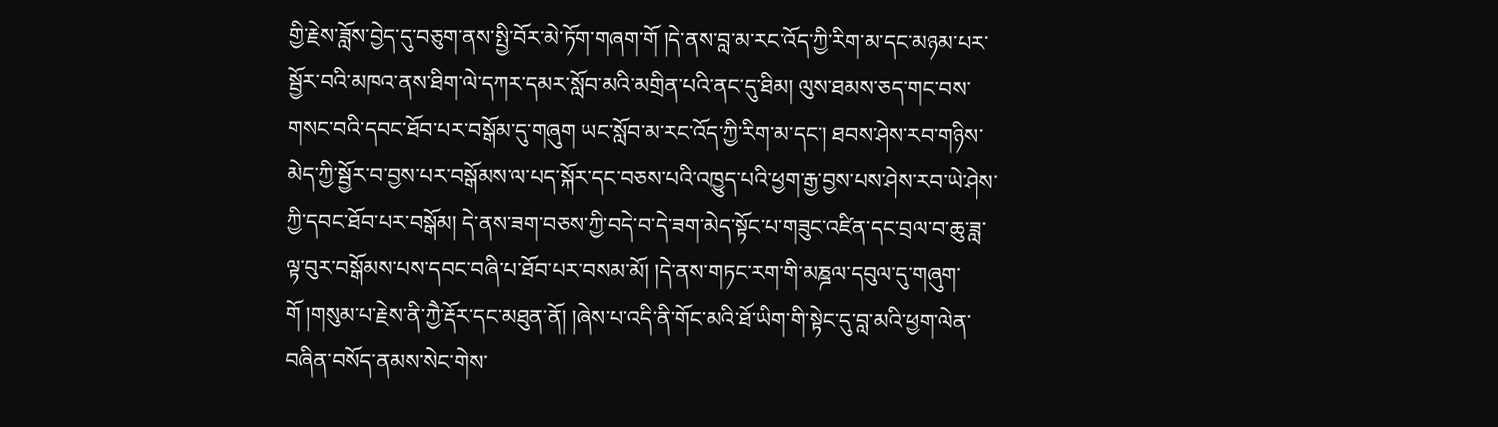གྱི་རྗེས་ཟློས་བྱེད་དུ་བཅུག་ནས་སྤྱི་བོར་མེ་ཏོག་གཞག་གོ །དེ་ནས་བླ་མ་རང་འོད་ཀྱི་རིག་མ་དང་མཉམ་པར་སྦྱོར་བའི་མཁའ་ནས་ཐིག་ལེ་དཀར་དམར་སློབ་མའི་མགྲིན་པའི་ནང་དུ་ཐིམ། ལུས་ཐམས་ཅད་གང་བས་གསང་བའི་དབང་ཐོབ་པར་བསྒོམ་དུ་གཞུག ཡང་སློབ་མ་རང་འོད་ཀྱི་རིག་མ་དང་། ཐབས་ཤེས་རབ་གཉིས་མེད་ཀྱི་སྦྱོར་བ་བྱས་པར་བསྒོམས་ལ་པད་སྐོར་དང་བཅས་པའི་འཁྱུད་པའི་ཕྱག་རྒྱ་བྱས་པས་ཤེས་རབ་ཡེ་ཤེས་ཀྱི་དབང་ཐོབ་པར་བསྒོམ། དེ་ནས་ཟག་བཅས་ཀྱི་བདེ་བ་དེ་ཟག་མེད་སྟོང་པ་གཟུང་འཛིན་དང་བྲལ་བ་ཆུ་ཟླ་ལྟ་བུར་བསྒོམས་པས་དབང་བཞི་པ་ཐོབ་པར་བསམ་མོ། །དེ་ནས་གཏང་རག་གི་མཎྜལ་དབུལ་དུ་གཞུག་གོ །གསུམ་པ་རྗེས་ནི་ཀྱཻ་རྡོར་དང་མཐུན་ནོ། །ཞེས་པ་འདི་ནི་གོང་མའི་ཐོ་ཡིག་གི་སྟེང་དུ་བླ་མའི་ཕྱག་ལེན་བཞིན་བསོད་ནམས་སེང་གེས་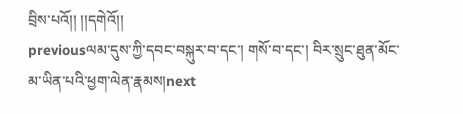བྲིས་པའོ།། །།དགེའོ།།
previousལམ་དུས་ཀྱི་དབང་བསྐུར་བ་དང་། གསོ་བ་དང་། བིར་སྲུང་ཐུན་མོང་མ་ཡིན་པའི་ཕྱག་ལེན་རྣམས།next